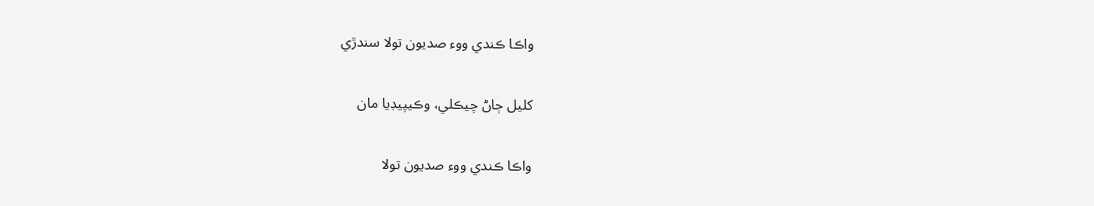واڪا ڪندي ووء صديون تولا سندڙي

کليل ڄاڻ چيڪلي، وڪيپيڊيا مان

واڪا ڪندي ووء صديون تولا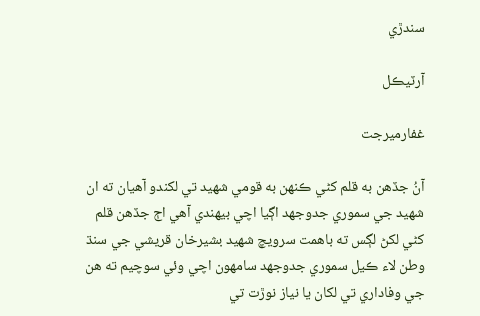سندڙي

آرٽيڪل

غفارميرجت

آنُ جڏھن به قلم کڻي ڪنهن به قومي شھيد تي لکندو آھيان ته ان شھيد جي سموري جدوجهد اڳيا اچي بيهندي آھي اڄ جڏھن قلم کڻي لکڻ لڳس ته باهمت سرويچ شھيد بشيرخان قريشي جي سنڌ وطن لاء ڪيل سموري جدوجهد سامهون اچي وئي سوچيم ته هن جي وفاداري تي لکان يا نياز نوڙت تي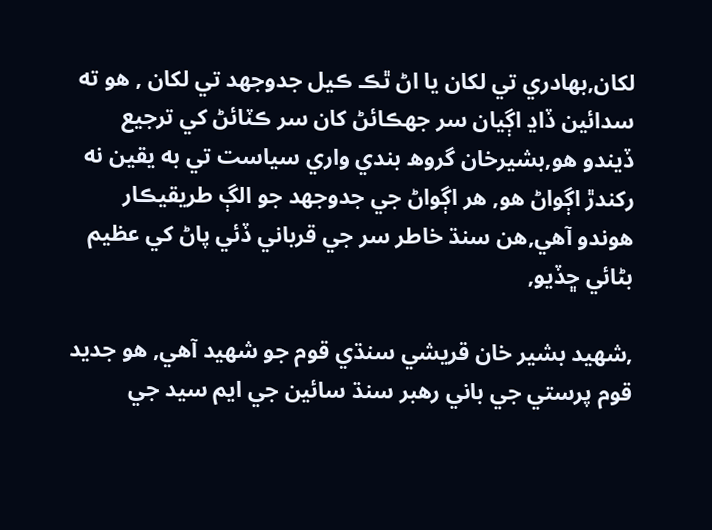لکان,بهادري تي لکان يا اڻ ٿڪ ڪيل جدوجهد تي لکان , هو ته سدائين ڏاڍ اڳيان سر جهڪائڻ کان سر ڪٽائڻ کي ترجيع ڏيندو هو,بشيرخان گروھ بندي واري سياست تي به يقين نه رکندڙ اڳواڻ ھو, هر اڳواڻ جي جدوجهد جو الڳ طريقيڪار هوندو آھي,هن سنڌ خاطر سر جي قرباني ڏئي پاڻ کي عظيم بڻائي ڇڏيو,

,شھيد بشير خان قريشي سنڌي قوم جو شھيد آھي, هو جديد قوم پرستي جي باني رهبر سنڌ سائين جي ايم سيد جي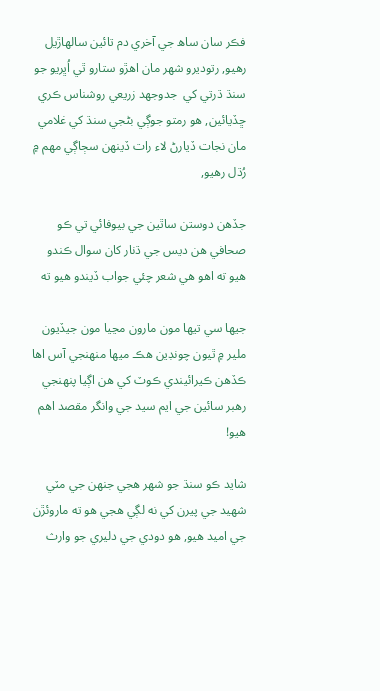فڪر سان ساھ جي آخري دم تائين سالهاڙيل رهيو, رتوديرو شھر مان اهڙو ستارو ٿي اُڀريو جو سنڌ ڌرتي کي  جدوجهد زريعي روشناس ڪري ڇڏيائين, هو رمتو جوڳي بڻجي سنڌ کي غلامي مان نجات ڏيارڻ لاء رات ڏينهن سڄاڳي مهم ۾ رُڌل رهيو,

جڏھن دوستن ساٿين جي بيوفائي تي ڪو صحافي هن ديس جي ڌنار کان سوال ڪندو هيو ته اهو هي شعر چئي جواب ڏيندو هيو ته

جيها سي تيها مون مارون مڃيا مون جيڏيون ملير ۾ ٿيون چونڊين هڪ ميها منهنجي آس اها ڪڏھن ڪيرائيندي ڪوٽ کي هن اڳيا پنهنجي رهبر سائين جي ايم سيد جي وانگر مقصد اهم هيو!

شايد ڪو سنڌ جو شھر هجي جنهن جي مٽي شھيد جي پيرن کي نه لڳي هجي هو ته ماروئڙن جي اميد هيو, هو دودي جي دليري جو وارث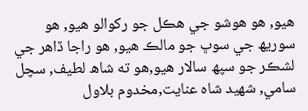هيو, هو هوشو جي هڪل جو رکوالو هيو, هو سوريھ جي سوڀ جو مالڪ هيو, هو راجا ڏاهر جي لشڪر جو سپھ سالار هيو,هو ته شاھ لطيف, سچل سامي, شھيد شاه عنايت,مخدوم بلاول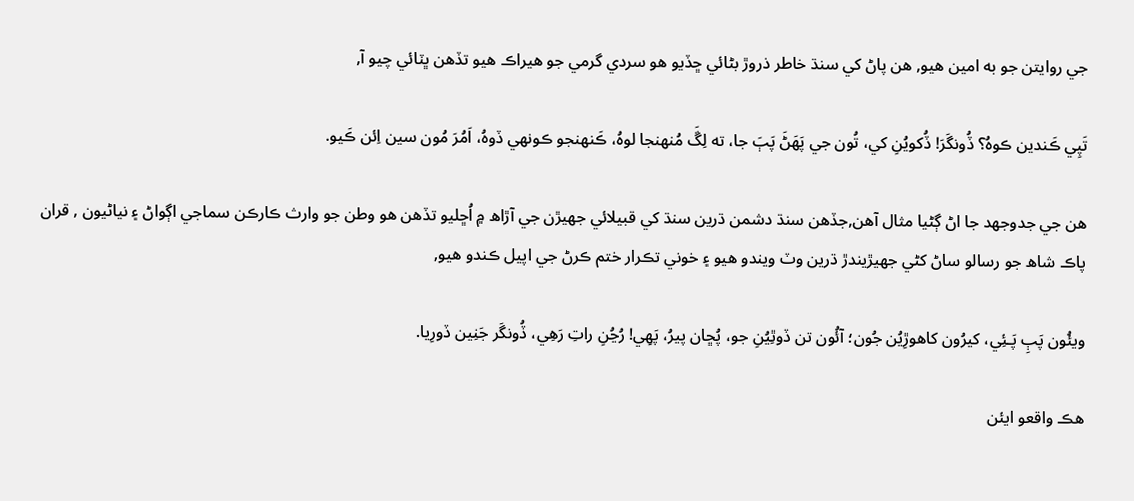جي روايتن جو به امين هيو, هن پاڻ کي سنڌ خاطر ذروڙ بڻائي ڇڏيو هو سردي گرمي جو ھيراڪ هيو تڏهن ڀٽائي چيو آ,

تَپِي ڪَندين ڪوهُ؟ ڏُونگَرَ! ڏُکويُنِ کي، تُون جي پَهَڻَ پَٻَ جا، ته لِڱَ مُنهنجا لوهُ، ڪَنهنجو ڪونهي ڏوهُ، اَمُرَ مُون سين اِئن ڪَيو.

هن جي جدوجهد جا اڻ ڳڻيا مثال آھن,جڏھن سنڌ دشمن ڌرين سنڌ کي قبيلائي جهيڙن جي آڙاھ ۾ اُڇليو تڏھن هو وطن جو وارث ڪارڪن سماجي اڳواڻ ۽ نياڻيون , قران پاڪ شاھ جو رسالو ساڻ کڻي جهيڙيندڙ ڌرين وٽ ويندو هيو ۽ خوني تڪرار ختم ڪرڻ جي اپيل ڪندو هيو,

ويئُون پَٻِ پَـئِي، کيرُون کاھوڙِيُن جُون؛ آئُون تن ڏوٿِيُنِ جو، پُڇان پيرُ، پَھِي! رُڃُنِ راتِ رَھِي، ڏُونگَر جَنِين ڏورِيا.

هڪ واقعو ايئن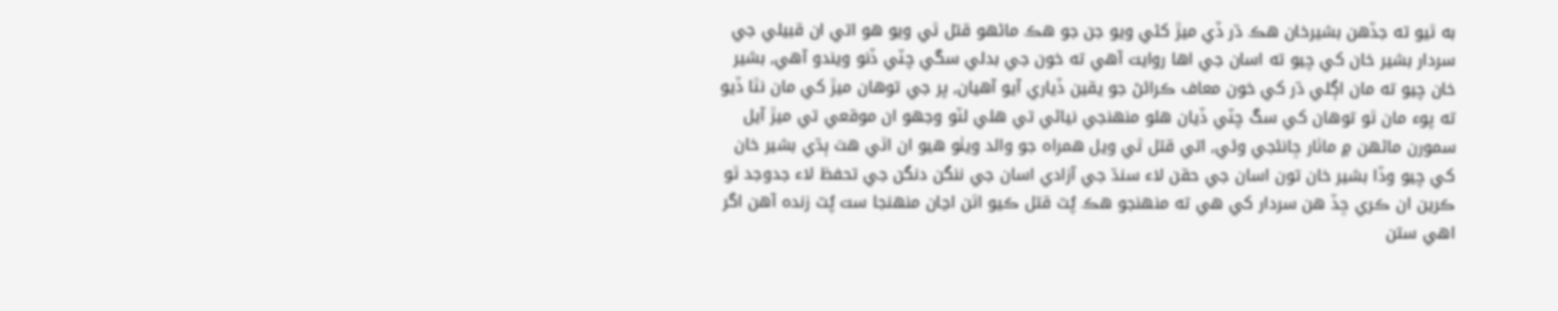به ٿيو ته جڏھن بشيرخان هڪ ڌر ڏي ميڙ کڻي ويو جن جو هڪ ماڻھو قتل ٿي ويو هو اتي ان قبيلي جي سردار بشير خان کي چيو ته اسان جي اها روايت آھي ته خون جي بدلي سڱي چٽي ڏنو ويندو آھي, بشير خان چيو ته مان اڳلي ڌر کي خون معاف ڪرائڻ جو يقين ڏياري آيو آھيان, پر جي توهان ميڙ کي مان نٿا ڏيو ته پوء مان ٿو توهان کي سڱ چٽي ڏيان هلو منهنجي نياڻي تي هلي لٽو وجهو ان موقعي تي ميڙ آيل سمورن ماڻھن ۾ ماٺار ڇانئجي وئي, اتي قتل ٿي ويل همراه جو والد ويٺو هيو ان اٿي هٿ ٻڌي بشير خان کي چيو وڏا بشير خان تون اسان جي حقن لاء سنڌ جي آزادي اسان جي ننگن دنگن جي تحفظ لاء جدوجد ٿو ڪرين ان ڪري ڇڏ ھن سردار کي هي ته منهنجو هڪ پُٽ قتل ڪيو اٿن اڃان منهنجا ست پُٽ زنده آھن اگر اهي ستن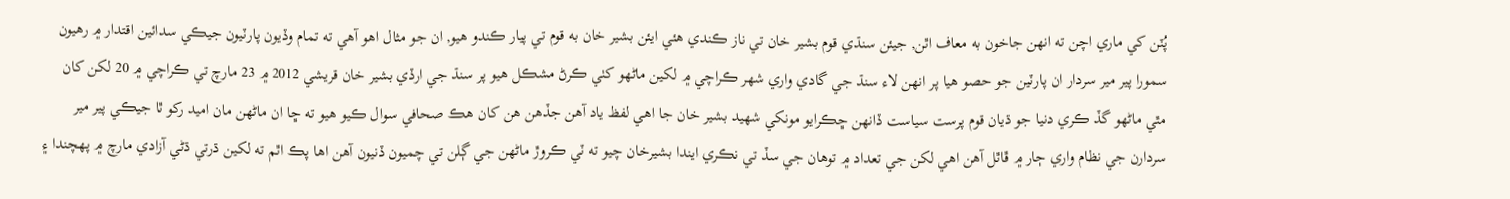پُٽن کي ماري اچن ته انهن جاخون به معاف اٿن, جيئن سنڌي قوم بشير خان تي ناز ڪندي هئي ايئن بشير خان به قوم تي پيار ڪندو هيو, ان جو مثال اهو آھي ته تمام وڏيون پارٽيون جيڪي سدائين اقتدار ۾ رهيون سمورا پير مير سردار ان پارٽين جو حصو هيا پر انهن لاء سنڌ جي گادي واري شھر ڪراچي ۾ لکين ماڻھو کٺي ڪرڻ مشڪل هيو پر سنڌ جي ارڏي بشير خان قريشي 2012 ۾ 23 مارچ تي ڪراچي ۾ 20 لکن کان مٿي ماڻھو گڏ ڪري دنيا جو ڌيان قوم پرست سياست ڏانهن ڇڪرايو مونکي شھيد بشير خان جا اهي لفظ ياد آھن جڏھن هن کان هڪ صحافي سوال ڪيو هيو ته ڇا ان ماڻھن مان اميد رکو ٿا جيڪي پير مير سردارن جي نظام واري ڄار ۾ ڦاٿل آھن اهي لکن جي تعداد ۾ توهان جي سڏ تي نڪري ايندا بشيرخان چيو ته ٽي ڪروڙ ماڻھن جي ڳلن تي چميون ڏنيون آھن اها پڪ اٿم ته لکين ڌرتي ڌڻي آزادي مارچ ۾ پهچندا ۽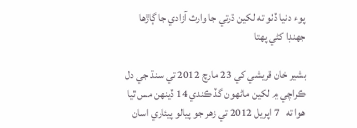پوء دنيا ڏٺو ته لکين ڌرتي جا وارث آزادي جا ڳاڙھا جهنڊا کڻي پهتا

بشير خان قريشي کي 23 مارچ 2012 تي سنڌ جي دل  ڪراچي ۾ لکين ماڻھون گڏ ڪندي 14 ڏينهن مس ٿيا هوا ته   7 اپريل 2012 تي زهر جو پيالو پيئاري اسان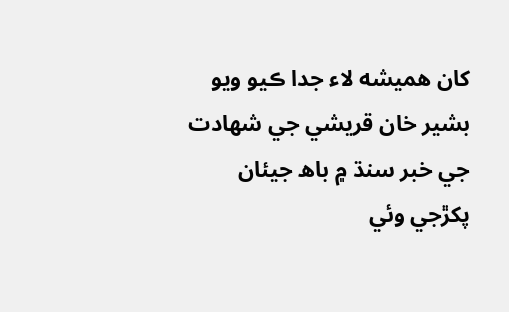کان هميشه لاء جدا ڪيو ويو  بشير خان قريشي جي شھادت جي خبر سنڌ ۾ باھ جيئان پکڙجي وئي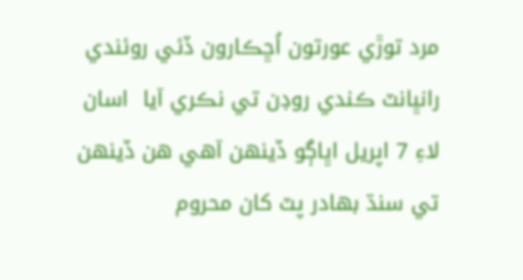مرد توڙي عورتون اُڇڪارون ڏئي روئندي رانڀانٽ ڪندي روڊن تي نڪري آيا  اسان لاءِ 7 اپريل اڀاڳو ڏينهن آھي هن ڏينهن تي سنڌ بهادر پٽ کان محروم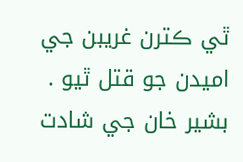ٿي ڪترن غريبن جي اميدن جو قتل ٿيو . بشير خان جي شادت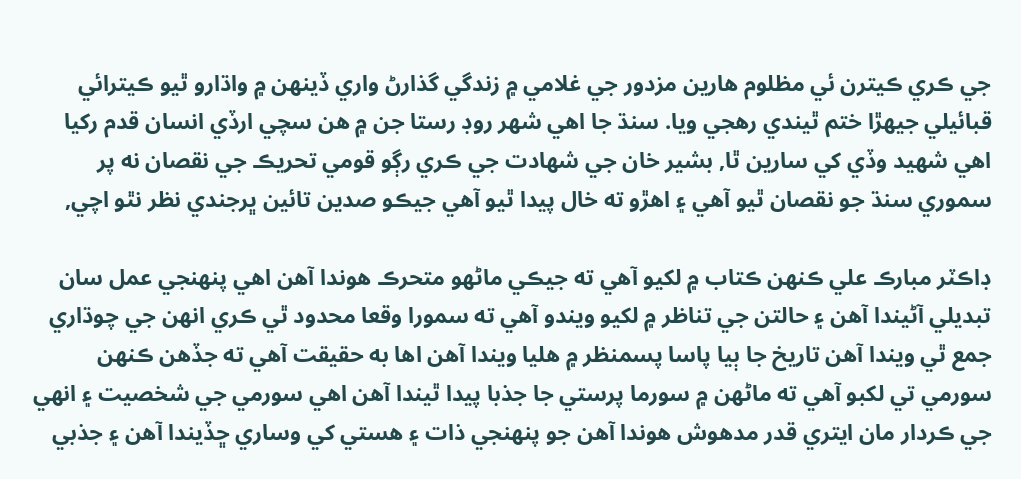جي ڪري ڪيترن ئي مظلوم هارين مزدور جي غلامي ۾ زندگي گذارڻ واري ڏينهن ۾ واڌارو ٿيو ڪيترائي قبائيلي جيهڙا ختم ٿيندي رهجي ويا. سنڌ جا اهي شھر روڊ رستا جن ۾ هن سچي ارڏي انسان قدم رکيا اهي شھيد وڏي کي سارين ٿا, بشير خان جي شهادت جي ڪري رڳو قومي تحريڪ جي نقصان نه پر سموري سنڌ جو نقصان ٿيو آھي ۽ اهڙو ته خال پيدا ٿيو آھي جيڪو صدين تائين ڀرجندي نظر نٿو اچي,

ڊاڪٽر مبارڪ علي ڪنهن ڪتاب ۾ لکيو آھي ته جيڪي ماڻھو متحرڪ هوندا آھن اهي پنهنجي عمل سان تبديلي آڻيندا آھن ۽ حالتن جي تناظر ۾ لکيو ويندو آھي ته سمورا وقعا محدود ٿي ڪري انهن جي چوڌاري جمع ٿي ويندا آھن تاريخ جا ٻيا پاسا پسمنظر ۾ هليا ويندا آھن اها به حقيقت آھي ته جڏھن ڪنهن سورمي تي لکبو آھي ته ماڻھن ۾ سورما پرستي جا جذبا پيدا ٿيندا آھن اهي سورمي جي شخصيت ۽ انهي جي ڪردار مان ايتري قدر مدهوش هوندا آھن جو پنهنجي ذات ۽ هستي کي وساري ڇڏيندا آھن ۽ جذبي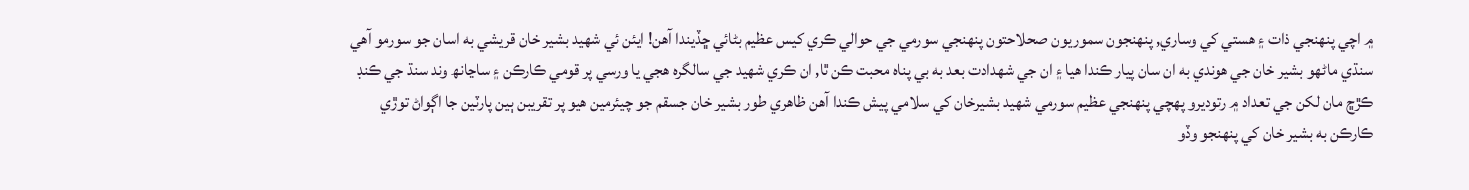۾ اچي پنهنجي ذات ۽ هستي کي وساري, پنهنجون سموريون صحلاحتون پنهنجي سورمي جي حوالي ڪري کيس عظيم بڻائي ڇڏيندا آھن! ايئن ئي شھيد بشير خان قريشي به اسان جو سورمو آھي سنڌي ماڻھو بشير خان جي هوندي به ان سان پيار ڪندا هيا ۽ ان جي شهدادت بعد به بي پناه محبت ڪن ٿا, ان ڪري شھيد جي سالگره هجي يا ورسي پر قومي ڪارڪن ۽ ساڃانھ وند سنڌ جي ڪنڊ ڪڙڇ مان لکن جي تعداد ۾ رتوديرو پهچي پنهنجي عظيم سورمي شھيد بشيرخان کي سلامي پيش ڪندا آھن ظاهري طور بشير خان جسقم جو چيئرمين هيو پر تقريبن ٻين پارٽين جا اڳواڻ توڙي ڪارڪن به بشير خان کي پنهنجو وڏو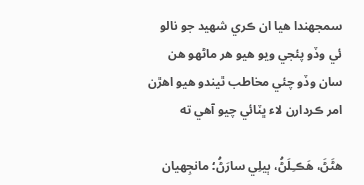سمجهندا هيا ان ڪري شھيد جو نالو ئي وڏو پئجي ويو هيو هر ماڻھو هن سان وڏو چئي مخاطب ٿيندو هيو اهڙن امر ڪردارن لاء ڀٽائي چيو آھي ته

ھڻَڻَ، ھَڪـِلَڻُ، ٻيلِي سارَڻُ؛ مانجِھيان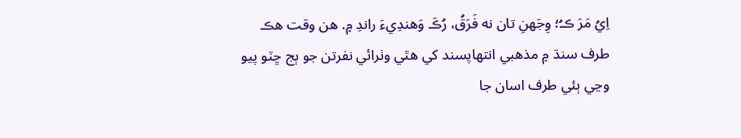اِيُ مَرَ ڪـُ؛ وِجَھنِ تان نه فَرَقُ، رُڪَ وَھندِيءَ راندِ ۾. هن وقت هڪ طرف سنڌ ۾ مذھبي انتهاپسند کي هٿي وٺرائي نفرتن جو ٻج ڇٽو پيو وڃي ٻئي طرف اسان جا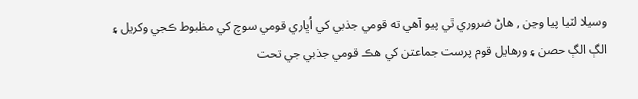وسيلا لٽيا پيا وڃن , هاڻ ضروري ٿي پيو آھي ته قومي جذبي کي اُڀاري قومي سوچ کي مظبوط ڪجي وکريل ۽ الڳ الڳ حصن ۽ ورهايل قوم پرست جماعتن کي هڪ قومي جذبي جي تحت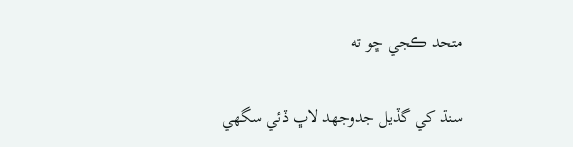متحد ڪجي ڇو ته

سنڌ کي گڏيل جدوجهد لاڀ ڏئي سگهي